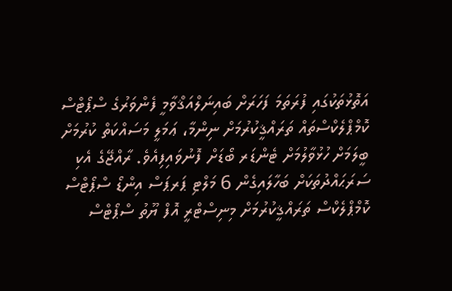އަތޮޅުތަކުގައި ފުރަތަމަ ފަހަރަށް ބައިނަލްއަޤްވާމީ ފެންވަރުގެ ސްޕޯޓްސް ކޮމްޕްލެކްސްތައް ތަރައްޤީކުރުމަށް ނިންމާ، ޢަމަލީ މަސައްކަތް ކުރުމަށް ބީލަމަށް ހުޅުވާލުމަށް ޓެންޑަރ ބޯޑަށް ފޮނުވައިފިއެވެ. ރާއްޖޭގެ އެކި ސަރަޙައްދުތަކަށް ބަހާލައިގެން 6 މަލްޓި ޕަރޕަސް އިންޑޯ ސްޕޯޓްސް ކޮމްޕްލެކްސް ތަރައްޤީކުރުމަށް މިނިސްޓްރީ އޮފް ޔޫތު ސްޕޯޓްސް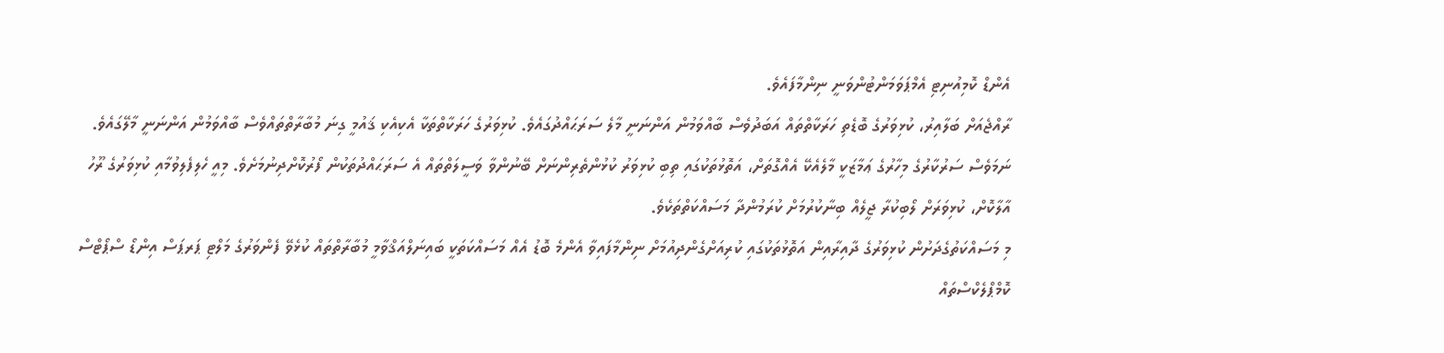އެންޑް ކޮމިއުނިޓި އެމްޕަވަމަންޓުންވަނީ ނިންމާފައެވެ.
ރާއްޖެއަށް ބަލާއިރު، ކުޅިވަރުގެ ބޮޑެތި ހަރަކާތްތައް އަބަދުވެސް ބާއްވަމުން އަންނަނީ މާލެ ސަރަޙައްދުގައެވެ. ކުޅިވަރުގެ ހަރަކާތްތަކާ އެކިއެކި ޤައުމީ ގިނަ މުބާރާތްތައްވެސް ބާއްވަމުން އަންނަނީ މާލޭގައެވެ.
ނަމަވެސް ސަރުކާރުގެ މިހާރުގެ ޢަމާޒަކީ މާލެއެކޭ އެއްގޮތަށް، އަތޮޅުތަކުގައި ތިބި ކުޅިވަރު ކުޅުންތެރިންނަށް ބޭނުންވާ ވަސީލަތްތައް އެ ސަރަޙައްދުތަކުން ފޯރުކޮށްދިނުމަށެވެ. މިއީ ހެލިފެލިވުމާއި ކުޅިވަރުގެ ރޫހު އާލާކޮށް، ކުޅިވަރަށް ލޯބިކުރާ ޖީލެއް ބިނާކުރުމަށް ކުރަމުންދާ މަސައްކަތްތަކެވެ.
މި މަސައްކަތުގެދަށުން ކުޅިވަރުގެ ދާއިރާއިން އަތޮޅުތަކުގައި ކުރިއަށްގެންދިއުމަށް ނިންމާފައިވާ އެންމެ ބޮޑު އެއް މަސައްކަތަކީ ބައިނަލްއަޤްވާމީ މުބާރާތްތައް ކުޅެވޭ ފެންވަރުގެ މަލްޓި ޕަރޕަސް އިންޑޯ ސްޕޯޓްސް ކޮމްޕްލެކްސްތައް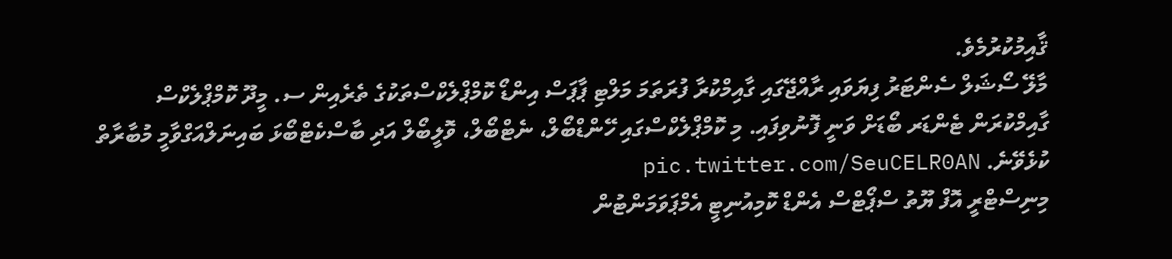ޤާއިމުކުރުމެވެ.
މާލޭ ސޯޝަލް ސެންޓަރު ފިޔަވައި ރާއްޖޭގައި ގާއިމްކުރާ ފުރަތަމަ މަލްޓި ޕާޕަސް އިންޑޯ ކޮމްޕްލެކްސްތަކުގެ ތެރެއިން ސ. މީދޫ ކޮމްޕްލެކްސް ގާއިމްކުރަން ޓެންޑަރ ބޯޑަށް ވަނީ ފޮނުވިފައި. މި ކޮމްޕްލެކްސްގައި ހޭންޑްބޯލް، ނެޓްބޯލް، ވޮލީބޯލް އަދި ބާސްކެޓްބޯޅަ ބައިނަލްއަގްވާމީ މުބާރާތް ކުޅެވޭނެ. pic.twitter.com/SeuCELR0AN
މިނިސްޓްރީ އޮފް ޔޫތު ސްޕޯޓްސް އެންޑް ކޮމިއުނިޓީ އެމްޕަވަމަންޓުން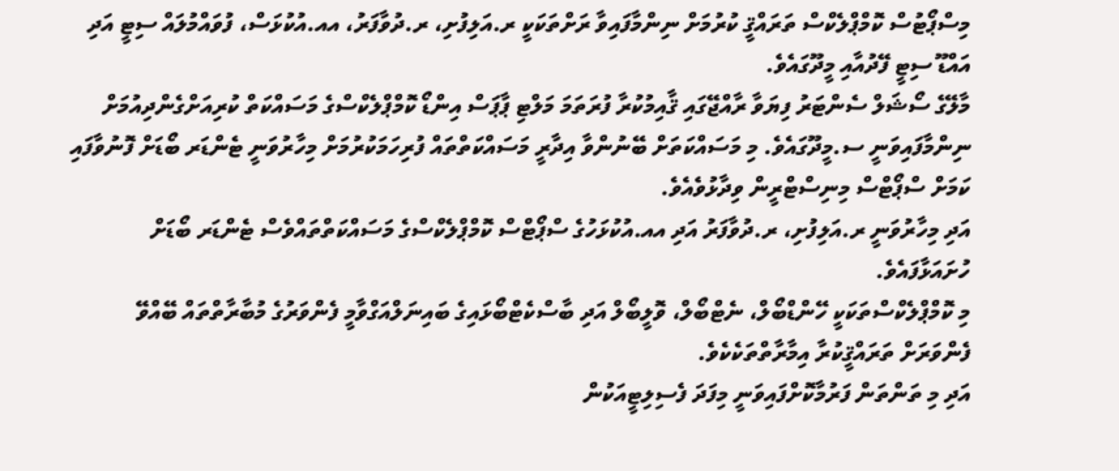މިސްޕޯޓުސް ކޮމްޕްލެކްސް ތަރައްޤީ ކުރުމަށް ނިންމާފައިވާ ރަށްތަކަކީ ރ.އަލިފުށި، ރ.ދުވާފަރު، އއ.އުކުޅަސް، ފުވައްމުލައް ސިޓީ އަދި އައްޑޫ ސިޓީ ފޭދުއާއި މީދޫގައެވެ.
މާލޭގެ ސޯޝަލް ސެންޓަރު ފިޔަވާ ރާއްޖޭގައި ޤާއިމުކުރާ ފުރަތަމަ މަލްޓި ޕާޕަސް އިންޑޯ ކޮމްޕްލެކްސްގެ މަސައްކަތް ކުރިއަށްގެންދިއުމަށް ނިންމާފައިވަނީ ސ.މީދޫގައެވެ. މި މަސައްކަތަށް ބޭނުންވާ އިދާރީ މަސައްކަތްތައް ފުރިހަމަކުރުމަށް މިހާރުވަނީ ޓެންޑަރ ބޯޑަށް ފޮނުވާފައި ކަމަށް ސްޕޯޓްސް މިނިސްޓްރީން ވިދާޅުވެއެވެ.
އަދި މިހާރުވަނީ ރ.އަލިފުށި، ރ.ދުވާފަރު އަދި އއ.އުކުޅަހުގެ ސްޕޯޓްސް ކޮމްޕްލެކްސްގެ މަސައްކަތްތައްވެސް ޓެންޑަރ ބޯޑަށް ހުށައަޅާފައެވެ.
މި ކޮމްޕްލެކްސްތަކަކީ ހޭންޑްބޯލް، ނެޓްބޯލް، ވޮލީބޯލް އަދި ބާސްކެޓްބޯޅައިގެ ބައިނަލްއަގްވާމީ ފެންވަރުގެ މުބާރާތްތައް ބޭއްވޭ ފެންވަރަށް ތަރައްޤީކުރާ އިމާރާތްތަކެކެވެ.
އަދި މި ތަންތަން ފަރުމާކޮށްފައިވަނީ މިފަދަ ފެސިލިޓީއަކުން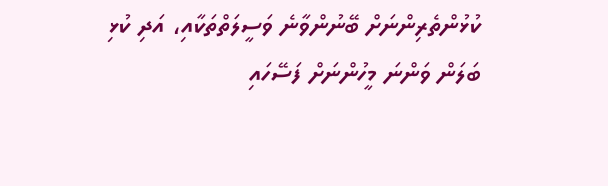ކުޅުންތެރިންނަށް ބޭނުންވާނެ ވަސީލަތްތަކާއި، އަދި ކުޅި ބަލަން ވަންނަ މީހުންނަށް ފަސޭހައި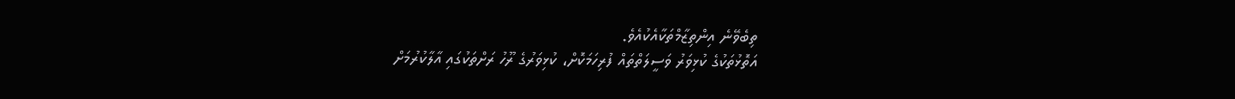ތިބެވޭނެ އިންތިޒާމްތަކާއެކުއެވެ.
އަތޮޅުތަކުގެ ކުޅިވަރު ވަސީލަތްތައް ފުރިހަމަކޮށް، ކުޅިވަރުގެ ރޫހު ރަށްތަކުގައި އާލާކުރުމަށް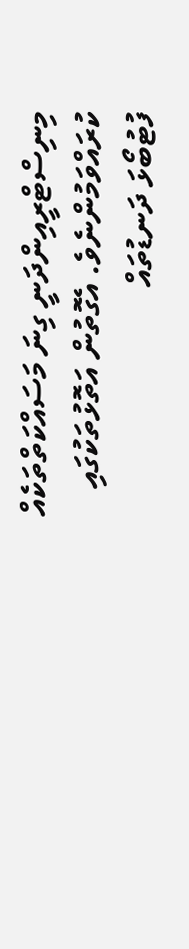މިނިސްޓްރީއިންދަނީ ގިނަ މަސައްކަތްތަކެއް ކުރައްވަމުންނެވެ. އެގޮތުން އަތޮޅުތަކުގައި ފުޓުބޯޅަ ދަނޑުތައް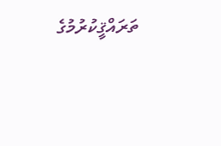ތަރައްޤީކުރުމުގެ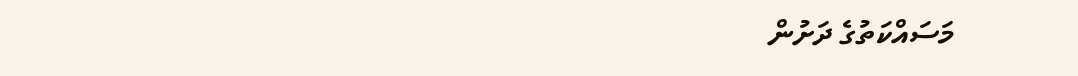މަސައްކަތުގެ ދަށުން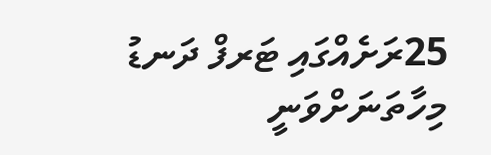25ރަށެއްގައި ޓަރފް ދަނޑު މިހާތަނަށްވަނީ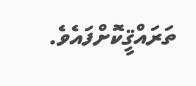ތަރައްޤީކޮށްފައެވެ.